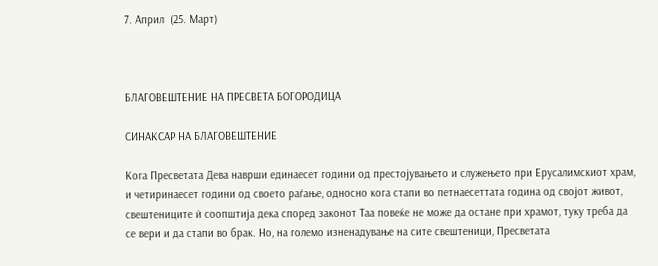7. Април  (25. Март)



БЛАГОВЕШТЕНИЕ НА ПРЕСВЕТА БОГОРОДИЦА

СИНАКСАР НА БЛАГОВЕШТЕНИЕ

Кога Пресветата Дева наврши единаесет години од престојувањето и служењето при Ерусалимскиот храм, и четиринаесет години од своето раѓање, односно кога стапи во петнаесеттата година од својот живот, свештениците ѝ соопштија дека според законот Таа повеќе не може да остане при храмот, туку треба да се вери и да стапи во брак. Но, на големо изненадување на сите свештеници, Пресветата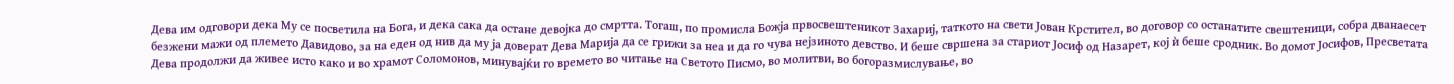Дева им одговори дека Му се посветила на Бога, и дека сака да остане девојка до смртта. Тогаш, по промисла Божја првосвештеникот Захариј, таткото на свети Јован Крстител, во договор со останатите свештеници, собра дванаесет безжени мажи од племето Давидово, за на еден од нив да му ја доверат Дева Марија да се грижи за неа и да го чува нејзиното девство. И беше свршена за стариот Јосиф од Назарет, кој ѝ беше сродник. Во домот Јосифов, Пресветата Дева продолжи да живее исто како и во храмот Соломонов, минувајќи го времето во читање на Светото Писмо, во молитви, во богоразмислување, во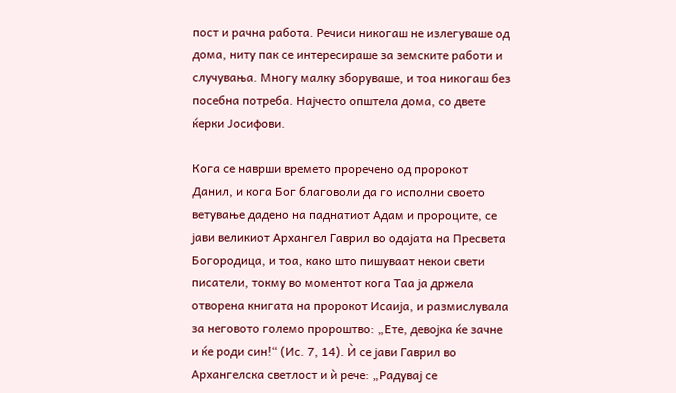пост и рачна работа. Речиси никогаш не излегуваше од дома, ниту пак се интересираше за земските работи и случувања. Многу малку зборуваше, и тоа никогаш без посебна потреба. Најчесто општела дома, со двете ќерки Јосифови.

Кога се наврши времето проречено од пророкот Данил, и кога Бог благоволи да го исполни своето ветување дадено на паднатиот Адам и пророците, се јави великиот Архангел Гаврил во одајата на Пресвета Богородица, и тоа, како што пишуваат некои свети писатели, токму во моментот кога Таа ја држела отворена книгата на пророкот Исаија, и размислувала за неговото големо пророштво: „Ете, девојка ќе зачне и ќе роди син!“ (Ис. 7, 14). Ѝ се јави Гаврил во Архангелска светлост и ѝ рече: „Радувај се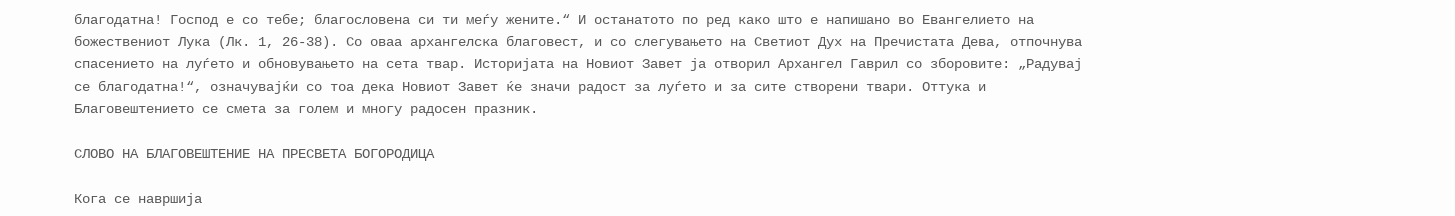благодатна! Господ е со тебе; благословена си ти меѓу жените.“ И останатото по ред како што е напишано во Евангелието на божествениот Лука (Лк. 1, 26-38). Со оваа архангелска благовест, и со слегувањето на Светиот Дух на Пречистата Дева, отпочнува спасението на луѓето и обновувањето на сета твар. Историјата на Новиот Завет ја отворил Архангел Гаврил со зборовите: „Радувај се благодатна!“, означувајќи со тоа дека Новиот Завет ќе значи радост за луѓето и за сите створени твари. Оттука и Благовештението се смета за голем и многу радосен празник.

СЛОВО НА БЛАГОВЕШТЕНИЕ НА ПРЕСВЕТА БОГОРОДИЦА

Кога се навршија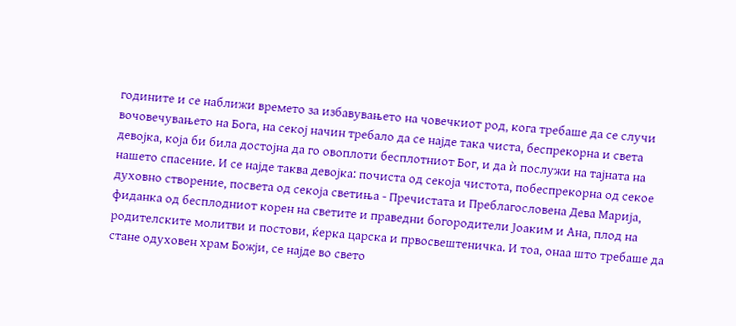годините и се наближи времето за избавувањето на човечкиот род, кога требаше да се случи вочовечувањето на Бога, на секој начин требало да се најде така чиста, беспрекорна и света девојка, која би била достојна да го овоплоти бесплотниот Бог, и да ѝ послужи на тајната на нашето спасение. И се најде таква девојка: почиста од секоја чистота, побеспрекорна од секое духовно створение, посвета од секоја светиња - Пречистата и Преблагословена Дева Марија, фиданка од бесплодниот корен на светите и праведни богородители Јоаким и Ана, плод на родителските молитви и постови, ќерка царска и првосвештеничка. И тоа, онаа што требаше да стане одуховен храм Божји, се најде во свето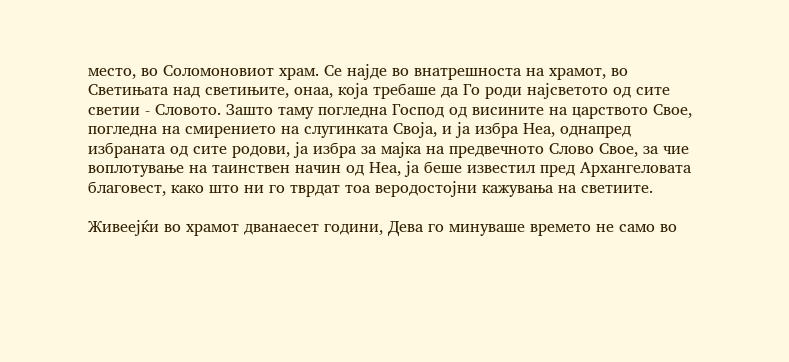место, во Соломоновиот храм. Се најде во внатрешноста на храмот, во Светињата над светињите, онаа, која требаше да Го роди најсветото од сите светии - Словото. Зашто таму погледна Господ од висините на царството Свое, погледна на смирението на слугинката Своја, и ја избра Неа, однапред избраната од сите родови, ја избра за мајка на предвечното Слово Свое, за чие воплотување на таинствен начин од Неа, ја беше известил пред Архангеловата благовест, како што ни го тврдат тоа веродостојни кажувања на светиите.

Живеејќи во храмот дванаесет години, Дева го минуваше времето не само во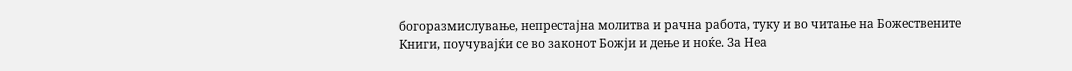богоразмислување, непрестајна молитва и рачна работа, туку и во читање на Божествените Книги, поучувајќи се во законот Божји и дење и ноќе. За Неа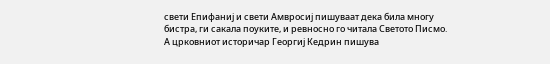свети Епифаниј и свети Амвросиј пишуваат дека била многу бистра, ги сакала поуките, и ревносно го читала Светото Писмо. А црковниот историчар Георгиј Кедрин пишува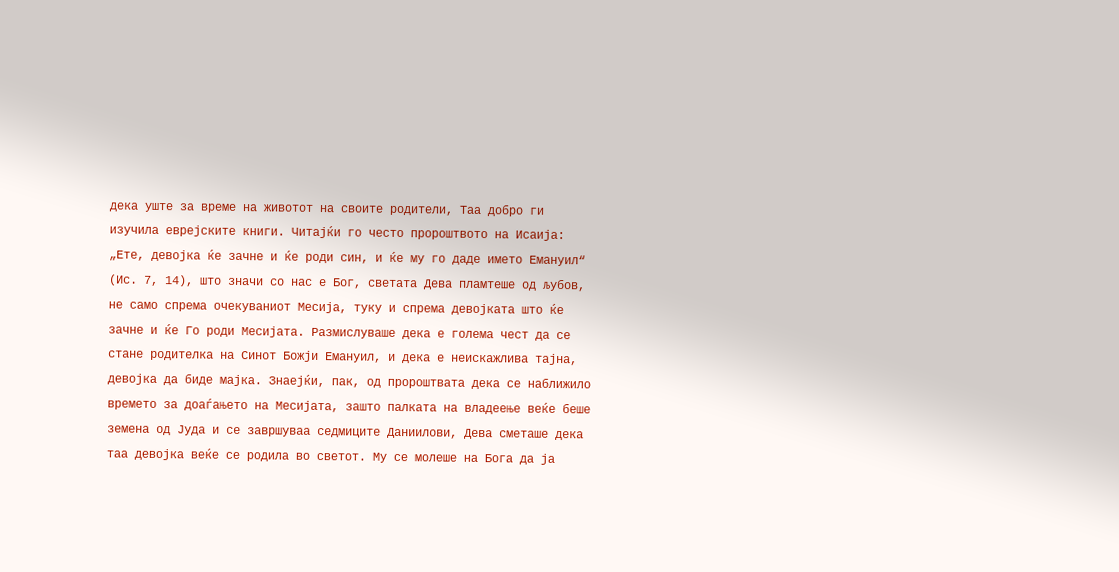дека уште за време на животот на своите родители, Таа добро ги изучила еврејските книги. Читајќи го често пророштвото на Исаија: „Ете, девојка ќе зачне и ќе роди син, и ќе му го даде името Емануил“ (Ис. 7, 14), што значи со нас е Бог, светата Дева пламтеше од љубов, не само спрема очекуваниот Месија, туку и спрема девојката што ќе зачне и ќе Го роди Месијата. Размислуваше дека е голема чест да се стане родителка на Синот Божји Емануил, и дека е неискажлива тајна, девојка да биде мајка. Знаејќи, пак, од пророштвата дека се наближило времето за доаѓањето на Месијата, зашто палката на владеење веќе беше земена од Јуда и се завршуваа седмиците Даниилови, Дева сметаше дека таа девојка веќе се родила во светот. Му се молеше на Бога да ја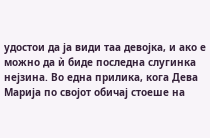удостои да ја види таа девојка, и ако е можно да ѝ биде последна слугинка нејзина. Во една прилика, кога Дева Марија по својот обичај стоеше на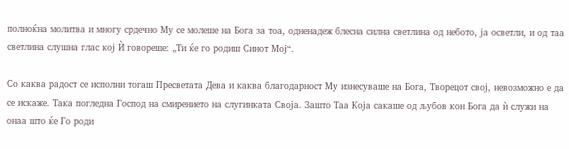полноќна молитва и многу срдечно Му се молеше на Бога за тоа, одненадеж блесна силна светлина од небото, ја осветли, и од таа светлина слушна глас кој Ѝ говореше: „Ти ќе го родиш Синот Мој“.

Со каква радост се исполни тогаш Пресветата Дева и каква благодарност Му изнесуваше на Бога, Творецот свој, невозможно е да се искаже. Така погледна Господ на смирението на слугинката Своја. Зашто Таа Која сакаше од љубов кон Бога да ѝ служи на онаа што ќе Го роди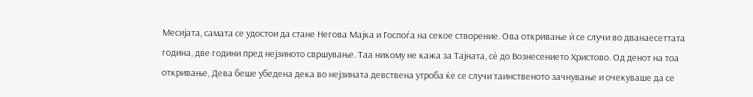Месијата, самата се удостои да стане Негова Мајка и Госпоѓа на секое створение. Ова откривање ѝ се случи во дванаесеттата година, две години пред нејзиното свршување. Таа никому не кажа за Тајната, сѐ до Вознесението Христово. Од денот на тоа откривање, Дева беше убедена дека во нејзината девствена утроба ќе се случи таинственото зачнување и очекуваше да се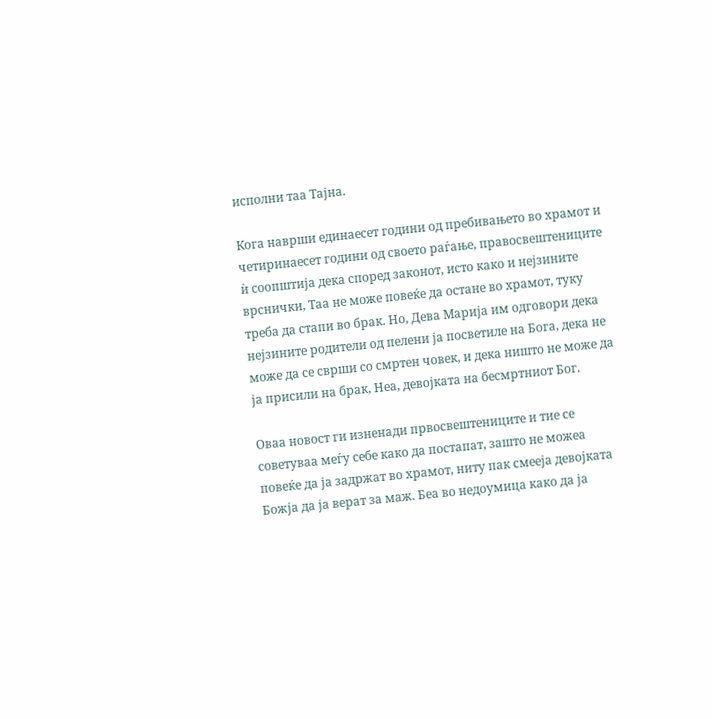исполни таа Тајна.

Кога наврши единаесет години од пребивањето во храмот и четиринаесет години од своето раѓање, правосвештениците ѝ соопштија дека според законот, исто како и нејзините врснички, Таа не може повеќе да остане во храмот, туку треба да стапи во брак. Но, Дева Марија им одговори дека нејзините родители од пелени ја посветиле на Бога, дека не може да се сврши со смртен човек, и дека ништо не може да ја присили на брак, Неа, девојката на бесмртниот Бог.

Оваа новост ги изненади првосвештениците и тие се советуваа меѓу себе како да постапат, зашто не можеа повеќе да ја задржат во храмот, ниту пак смееја девојката Божја да ја верат за маж. Беа во недоумица како да ја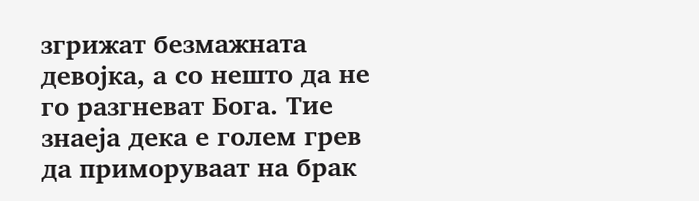згрижат безмажната девојка, а со нешто да не го разгневат Бога. Тие знаеја дека е голем грев да приморуваат на брак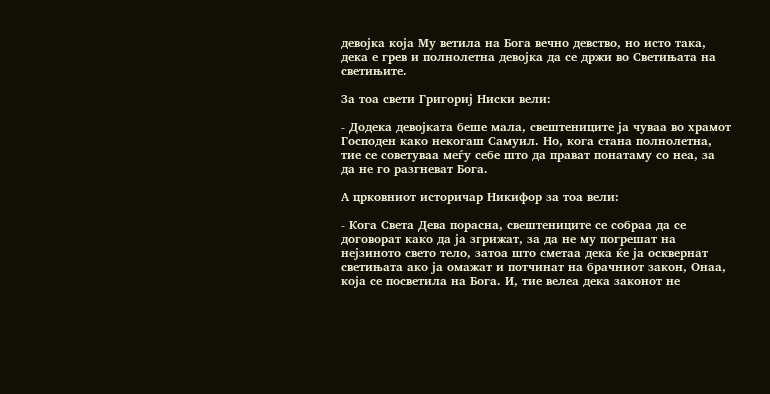девојка која Му ветила на Бога вечно девство, но исто така, дека е грев и полнолетна девојка да се држи во Светињата на светињите.

За тоа свети Григориј Ниски вели:

- Додека девојката беше мала, свештениците ја чуваа во храмот Господен како некогаш Самуил. Но, кога стана полнолетна, тие се советуваа меѓу себе што да прават понатаму со неа, за да не го разгневат Бога.

А црковниот историчар Никифор за тоа вели:

- Кога Света Дева порасна, свештениците се собраа да се договорат како да ја згрижат, за да не му погрешат на нејзиното свето тело, затоа што сметаа дека ќе ја осквернат светињата ако ја омажат и потчинат на брачниот закон, Онаа, која се посветила на Бога. И, тие велеа дека законот не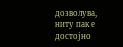дозволува, ниту пак е достојно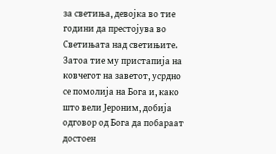за светиња, девојка во тие години да престојува во Светињата над светињите. Затоа тие му пристапија на ковчегот на заветот, усрдно се помолија на Бога и, како што вели Јероним, добија одговор од Бога да побараат достоен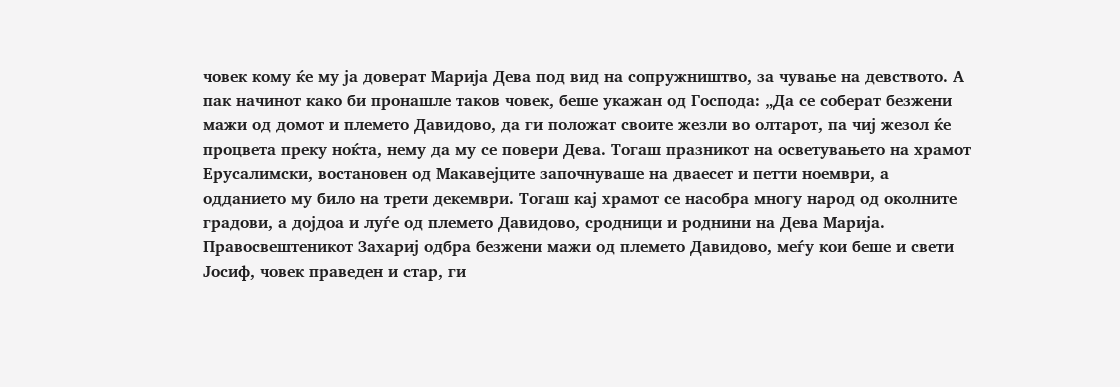човек кому ќе му ја доверат Марија Дева под вид на сопружништво, за чување на девството. А пак начинот како би пронашле таков човек, беше укажан од Господа: „Да се соберат безжени мажи од домот и племето Давидово, да ги положат своите жезли во олтарот, па чиј жезол ќе процвета преку ноќта, нему да му се повери Дева. Тогаш празникот на осветувањето на храмот Ерусалимски, востановен од Макавејците започнуваше на дваесет и петти ноември, а одданието му било на трети декември. Тогаш кај храмот се насобра многу народ од околните градови, а дојдоа и луѓе од племето Давидово, сродници и роднини на Дева Марија. Правосвештеникот Захариј одбра безжени мажи од племето Давидово, меѓу кои беше и свети Јосиф, човек праведен и стар, ги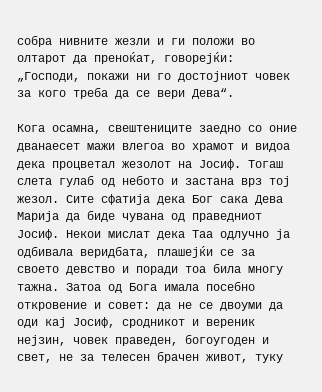собра нивните жезли и ги положи во олтарот да преноќат, говорејќи: „Господи, покажи ни го достојниот човек за кого треба да се вери Дева“.

Кога осамна, свештениците заедно со оние дванаесет мажи влегоа во храмот и видоа дека процветал жезолот на Јосиф. Тогаш слета гулаб од небото и застана врз тој жезол. Сите сфатија дека Бог сака Дева Марија да биде чувана од праведниот Јосиф. Некои мислат дека Таа одлучно ја одбивала веридбата, плашејќи се за своето девство и поради тоа била многу тажна. Затоа од Бога имала посебно откровение и совет: да не се двоуми да оди кај Јосиф, сродникот и вереник нејзин, човек праведен, богоугоден и свет, не за телесен брачен живот, туку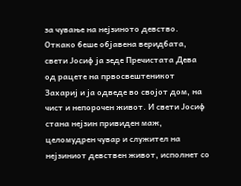за чување на нејзиното девство. Откако беше објавена веридбата, свети Јосиф ја зеде Пречистата Дева од рацете на првосвештеникот Захариј и ја одведе во својот дом, на чист и непорочен живот. И свети Јосиф стана нејзин привиден маж, целомудрен чувар и служител на нејзиниот девствен живот, исполнет со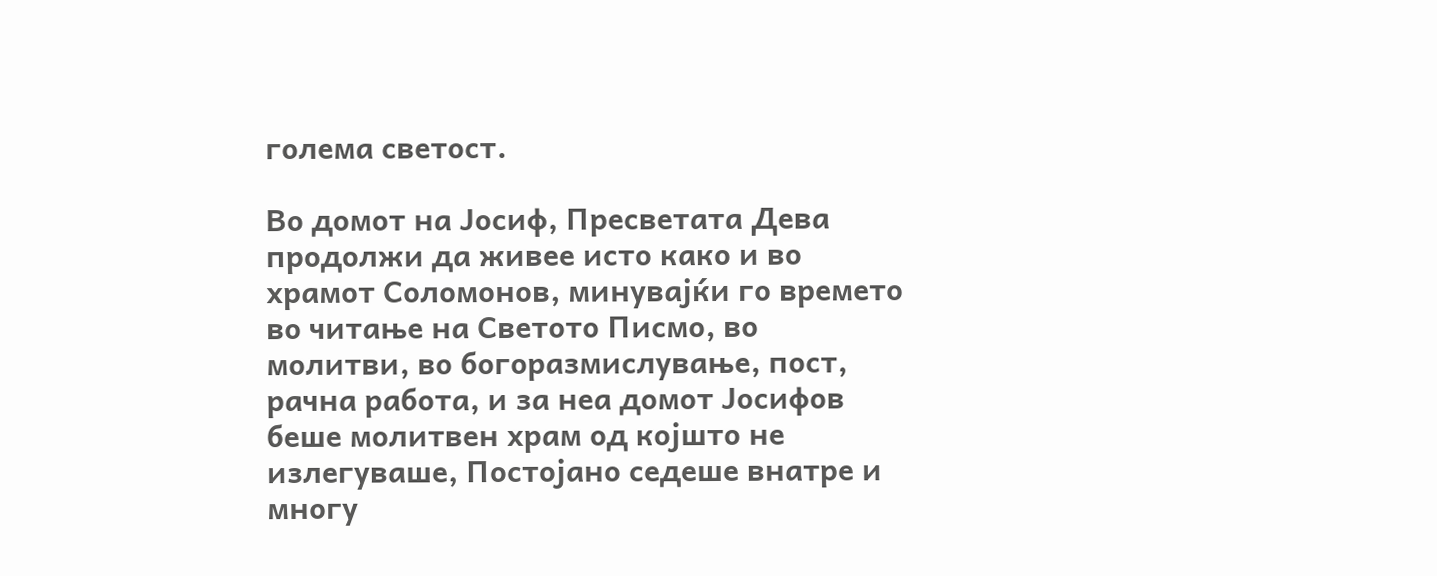голема светост.

Во домот на Јосиф, Пресветата Дева продолжи да живее исто како и во храмот Соломонов, минувајќи го времето во читање на Светото Писмо, во молитви, во богоразмислување, пост, рачна работа, и за неа домот Јосифов беше молитвен храм од којшто не излегуваше, Постојано седеше внатре и многу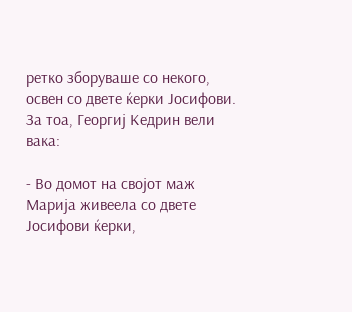ретко зборуваше со некого, освен со двете ќерки Јосифови. За тоа, Георгиј Кедрин вели вака:

- Во домот на својот маж Марија живеела со двете Јосифови ќерки,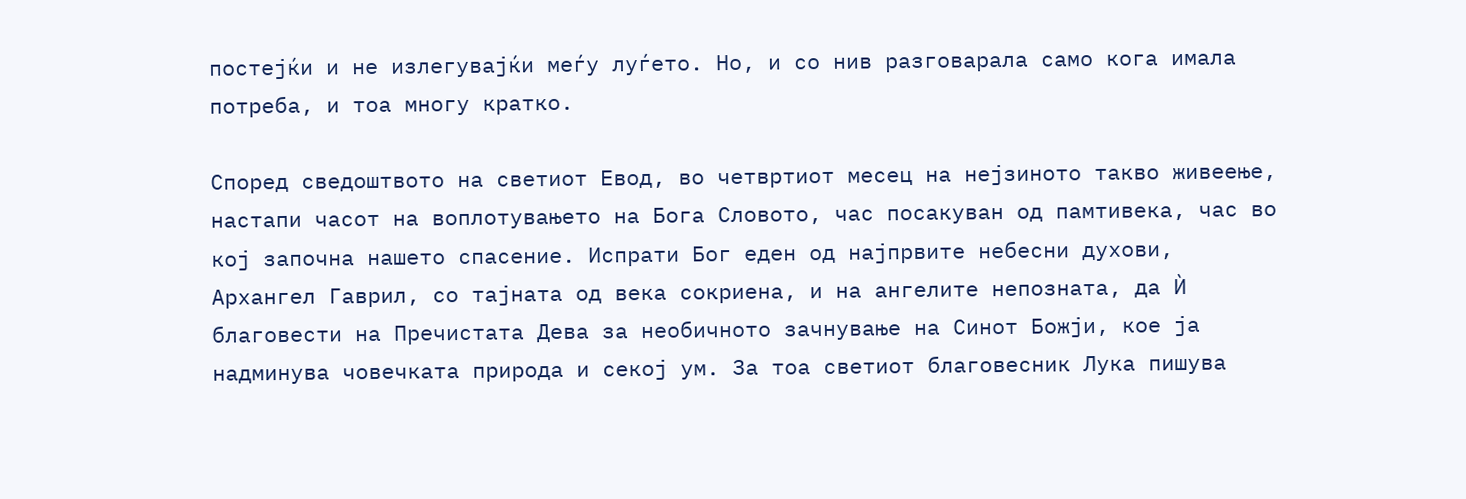постејќи и не излегувајќи меѓу луѓето. Но, и со нив разговарала само кога имала потреба, и тоа многу кратко.

Според сведоштвото на светиот Евод, во четвртиот месец на нејзиното такво живеење, настапи часот на воплотувањето на Бога Словото, час посакуван од памтивека, час во кој започна нашето спасение. Испрати Бог еден од најпрвите небесни духови, Архангел Гаврил, со тајната од века сокриена, и на ангелите непозната, да Ѝ благовести на Пречистата Дева за необичното зачнување на Синот Божји, кое ја надминува човечката природа и секој ум. За тоа светиот благовесник Лука пишува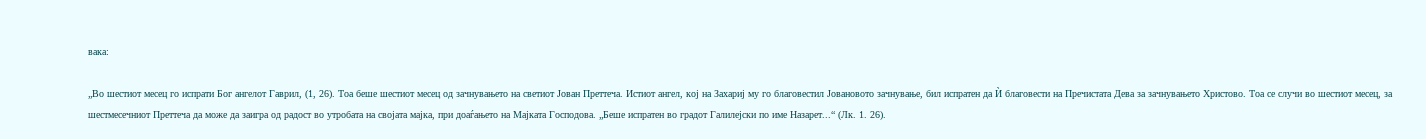вака:

„Во шестиот месец го испрати Бог ангелот Гаврил, (1, 26). Тоа беше шестиот месец од зачнувањето на светиот Јован Преттеча. Истиот ангел, кој на Захариј му го благовестил Јовановото зачнување, бил испратен да Ѝ благовести на Пречистата Дева за зачнувањето Христово. Тоа се случи во шестиот месец, за шестмесечниот Преттеча да може да заигра од радост во утробата на својата мајка, при доаѓањето на Мајката Господова. „Беше испратен во градот Галилејски по име Назарет...“ (Лк. 1. 26).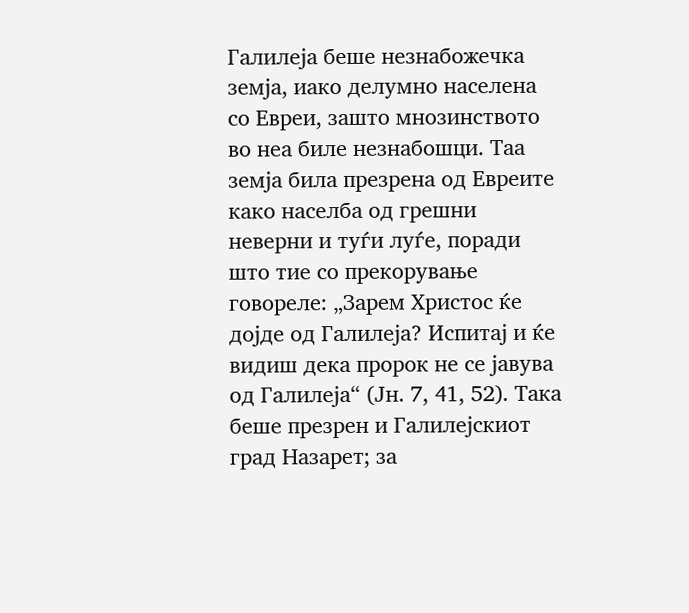Галилеја беше незнабожечка земја, иако делумно населена со Евреи, зашто мнозинството во неа биле незнабошци. Таа земја била презрена од Евреите како населба од грешни неверни и туѓи луѓе, поради што тие со прекорување говореле: „Зарем Христос ќе дојде од Галилеја? Испитај и ќе видиш дека пророк не се јавува од Галилеја“ (Јн. 7, 41, 52). Така беше презрен и Галилејскиот град Назарет; за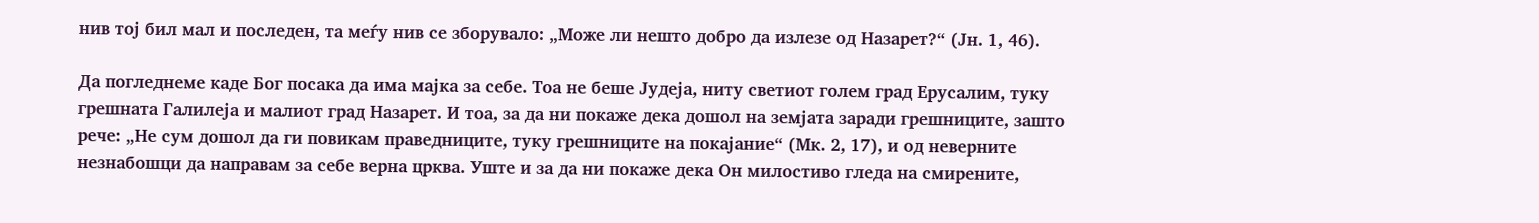нив тој бил мал и последен, та меѓу нив се зборувало: „Може ли нешто добро да излезе од Назарет?“ (Јн. 1, 46).

Да погледнеме каде Бог посака да има мајка за себе. Тоа не беше Јудеја, ниту светиот голем град Ерусалим, туку грешната Галилеја и малиот град Назарет. И тоа, за да ни покаже дека дошол на земјата заради грешниците, зашто рече: „Не сум дошол да ги повикам праведниците, туку грешниците на покајание“ (Мк. 2, 17), и од неверните незнабошци да направам за себе верна црква. Уште и за да ни покаже дека Он милостиво гледа на смирените,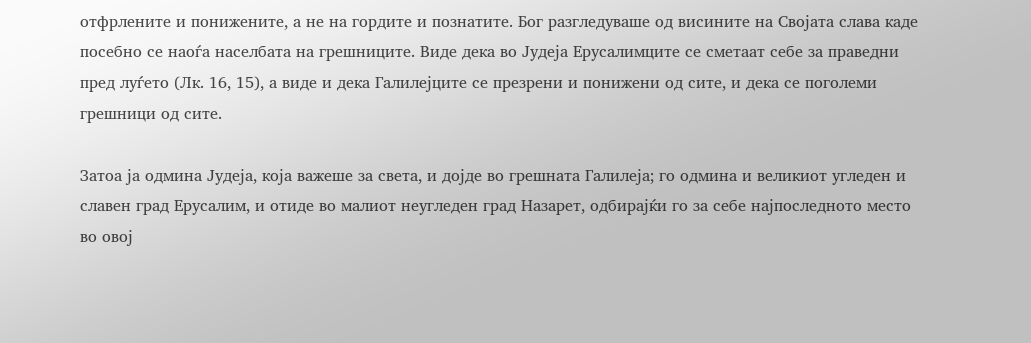отфрлените и понижените, а не на гордите и познатите. Бог разгледуваше од висините на Својата слава каде посебно се наоѓа населбата на грешниците. Виде дека во Јудеја Ерусалимците се сметаат себе за праведни пред луѓето (Лк. 16, 15), а виде и дека Галилејците се презрени и понижени од сите, и дека се поголеми грешници од сите.

Затоа ја одмина Јудеја, која важеше за света, и дојде во грешната Галилеја; го одмина и великиот угледен и славен град Ерусалим, и отиде во малиот неугледен град Назарет, одбирајќи го за себе најпоследното место во овој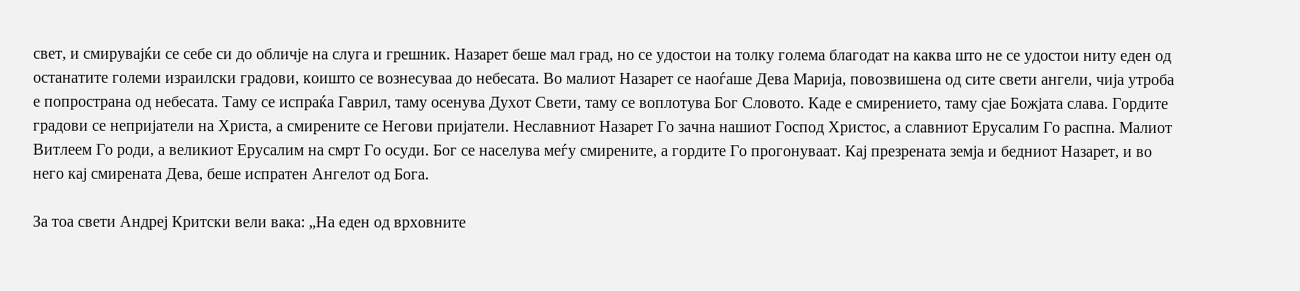свет, и смирувајќи се себе си до обличје на слуга и грешник. Назарет беше мал град, но се удостои на толку голема благодат на каква што не се удостои ниту еден од останатите големи израилски градови, коишто се вознесуваа до небесата. Во малиот Назарет се наоѓаше Дева Марија, повозвишена од сите свети ангели, чија утроба е попространа од небесата. Таму се испраќа Гаврил, таму осенува Духот Свети, таму се воплотува Бог Словото. Каде е смирението, таму сјае Божјата слава. Гордите градови се непријатели на Христа, а смирените се Негови пријатели. Неславниот Назарет Го зачна нашиот Господ Христос, а славниот Ерусалим Го распна. Малиот Витлеем Го роди, а великиот Ерусалим на смрт Го осуди. Бог се населува меѓу смирените, а гордите Го прогонуваат. Кај презрената земја и бедниот Назарет, и во него кај смирената Дева, беше испратен Ангелот од Бога.

За тоа свети Андреј Критски вели вака: „На еден од врховните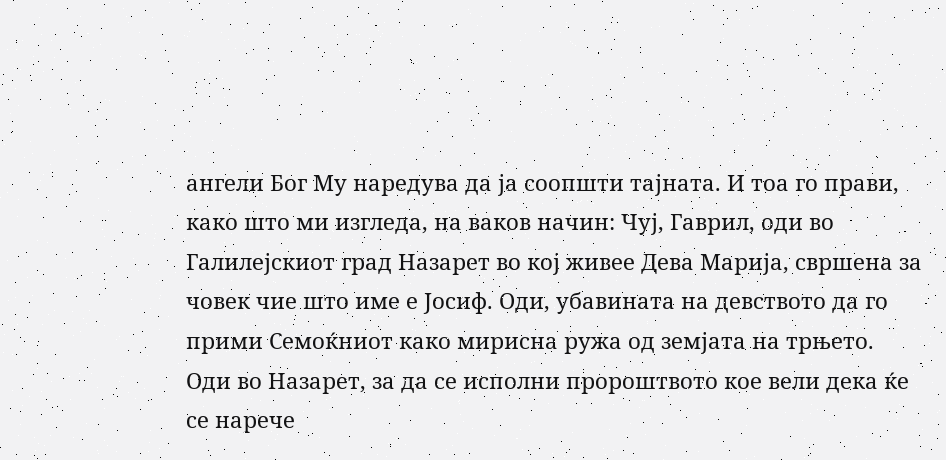ангели Бог Му наредува да ја соопшти тајната. И тоа го прави, како што ми изгледа, на ваков начин: Чуј, Гаврил, оди во Галилејскиот град Назарет во кој живее Дева Марија, свршена за човек чие што име е Јосиф. Оди, убавината на девството да го прими Семоќниот како мирисна ружа од земјата на трњето. Оди во Назарет, за да се исполни пророштвото кое вели дека ќе се нарече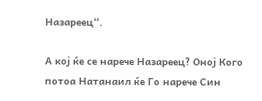Назареец“.

А кој ќе се нарече Назареец? Оној Кого потоа Натанаил ќе Го нарече Син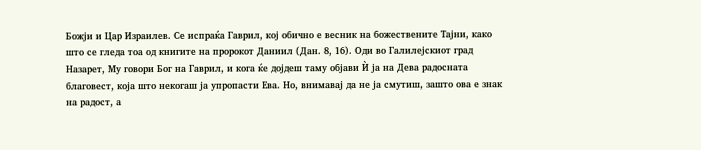Божји и Цар Израилев. Се испраќа Гаврил, кој обично е весник на божествените Тајни, како што се гледа тоа од книгите на пророкот Даниил (Дан. 8, 16). Оди во Галилејскиот град Назарет, Му говори Бог на Гаврил, и кога ќе дојдеш таму објави Ѝ ја на Дева радосната благовест, која што некогаш ја упропасти Ева. Но, внимавај да не ја смутиш, зашто ова е знак на радост, а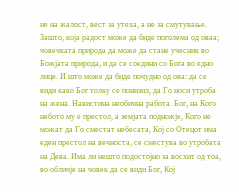не на жалост, вест за утеха, а не за смутување. Зашто, која радост може да биде поголема од оваа; човечката природа да може да стане учесник во Божјата природа, и да се соедини со Бога во едно лице. И што може да биде почудно од ова: да се види како Бог толку се понизил, да Го носи утроба на жена. Навистина необична работа. Бог, на Кого небото му е престол, а земјата подножје, Кого не можат да Го сместат небесата, Кој со Отецот има еден престол на вечноста, се сместува во утробата на Дева. Има ли нешто подостојно за восхит од тоа, во обличје на човек да се види Бог, Кој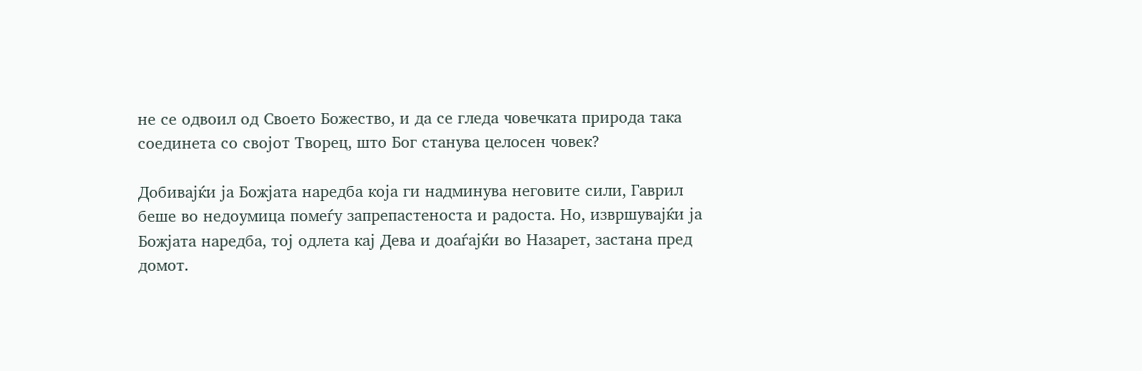не се одвоил од Своето Божество, и да се гледа човечката природа така соединета со својот Творец, што Бог станува целосен човек?

Добивајќи ја Божјата наредба која ги надминува неговите сили, Гаврил беше во недоумица помеѓу запрепастеноста и радоста. Но, извршувајќи ја Божјата наредба, тој одлета кај Дева и доаѓајќи во Назарет, застана пред домот.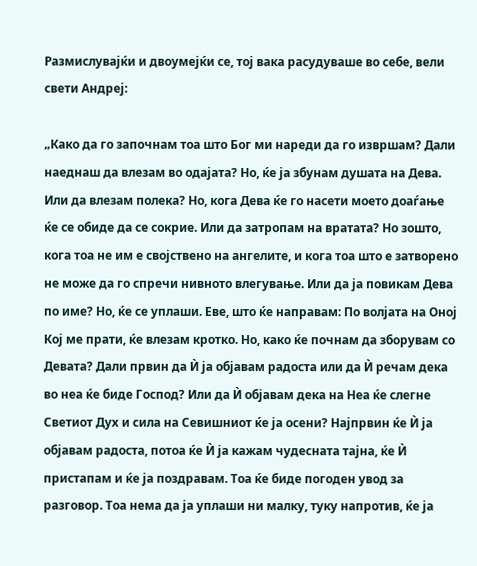Размислувајќи и двоумејќи се, тој вака расудуваше во себе, вели свети Андреј:

„Како да го започнам тоа што Бог ми нареди да го извршам? Дали наеднаш да влезам во одајата? Но, ќе ја збунам душата на Дева. Или да влезам полека? Но, кога Дева ќе го насети моето доаѓање ќе се обиде да се сокрие. Или да затропам на вратата? Но зошто, кога тоа не им е својствено на ангелите, и кога тоа што е затворено не може да го спречи нивното влегување. Или да ја повикам Дева по име? Но, ќе се уплаши. Еве, што ќе направам: По волјата на Оној Кој ме прати, ќе влезам кротко. Но, како ќе почнам да зборувам со Девата? Дали првин да Ѝ ја објавам радоста или да Ѝ речам дека во неа ќе биде Господ? Или да Ѝ објавам дека на Неа ќе слегне Светиот Дух и сила на Севишниот ќе ја осени? Најпрвин ќе Ѝ ја објавам радоста, потоа ќе Ѝ ја кажам чудесната тајна, ќе Ѝ пристапам и ќе ја поздравам. Тоа ќе биде погоден увод за разговор. Тоа нема да ја уплаши ни малку, туку напротив, ќе ја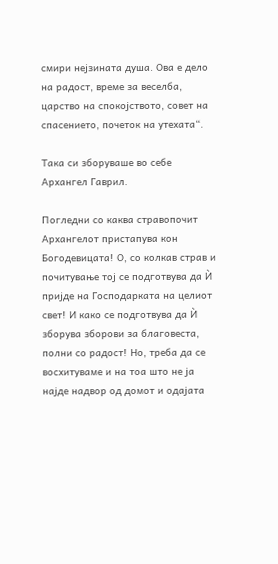смири нејзината душа. Ова е дело на радост, време за веселба, царство на спокојството, совет на спасението, почеток на утехата“.

Така си зборуваше во себе Архангел Гаврил.

Погледни со каква стравопочит Архангелот пристапува кон Богодевицата! О, со колкав страв и почитување тој се подготвува да Ѝ пријде на Господарката на целиот свет! И како се подготвува да Ѝ зборува зборови за благовеста, полни со радост! Но, треба да се восхитуваме и на тоа што не ја најде надвор од домот и одајата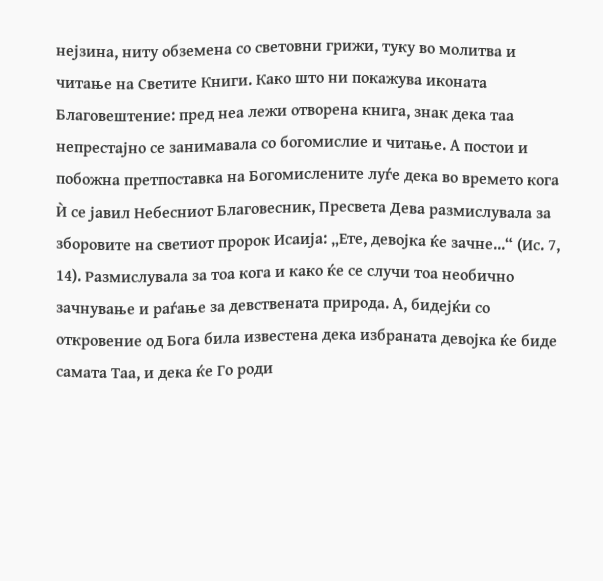нејзина, ниту обземена со световни грижи, туку во молитва и читање на Светите Книги. Како што ни покажува иконата Благовештение: пред неа лежи отворена книга, знак дека таа непрестајно се занимавала со богомислие и читање. А постои и побожна претпоставка на Богомислените луѓе дека во времето кога Ѝ се јавил Небесниот Благовесник, Пресвета Дева размислувала за зборовите на светиот пророк Исаија: „Ете, девојка ќе зачне...“ (Ис. 7, 14). Размислувала за тоа кога и како ќе се случи тоа необично зачнување и раѓање за девствената природа. А, бидејќи со откровение од Бога била известена дека избраната девојка ќе биде самата Таа, и дека ќе Го роди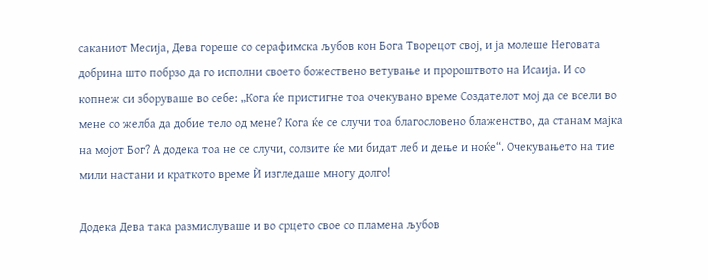саканиот Месија, Дева гореше со серафимска љубов кон Бога Творецот свој, и ја молеше Неговата добрина што побрзо да го исполни своето божествено ветување и пророштвото на Исаија. И со копнеж си зборуваше во себе: „Кога ќе пристигне тоа очекувано време Создателот мој да се всели во мене со желба да добие тело од мене? Кога ќе се случи тоа благословено блаженство, да станам мајка на мојот Бог? А додека тоа не се случи, солзите ќе ми бидат леб и дење и ноќе“. Очекувањето на тие мили настани и краткото време Ѝ изгледаше многу долго!

Додека Дева така размислуваше и во срцето свое со пламена љубов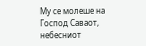Му се молеше на Господ Саваот, небесниот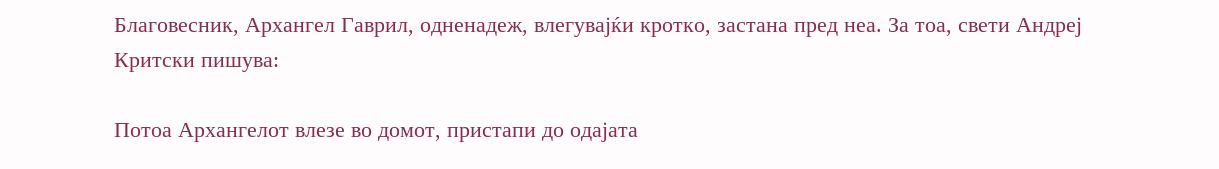Благовесник, Архангел Гаврил, одненадеж, влегувајќи кротко, застана пред неа. За тоа, свети Андреј Критски пишува:

Потоа Архангелот влезе во домот, пристапи до одајата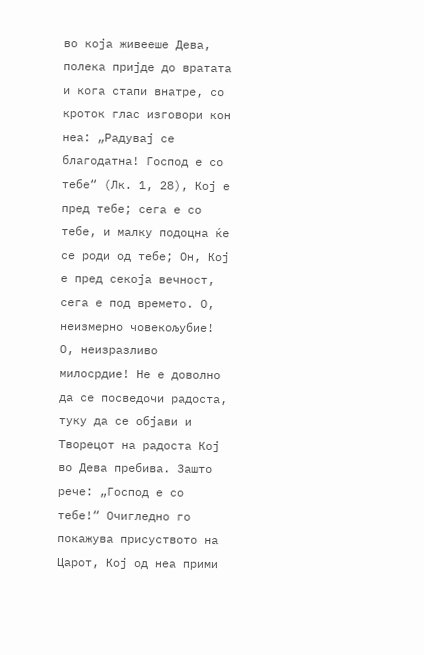во која живееше Дева, полека пријде до вратата и кога стапи внатре, со кроток глас изговори кон неа: „Радувај се благодатна! Господ е со тебе“ (Лк. 1, 28), Кој е пред тебе; сега е со тебе, и малку подоцна ќе се роди од тебе; Он, Кој е пред секоја вечност, сега е под времето. О, неизмерно човекољубие! О, неизразливо милосрдие! Не е доволно да се посведочи радоста, туку да се објави и Творецот на радоста Кој во Дева пребива. Зашто рече: „Господ е со тебе!“ Очигледно го покажува присуството на Царот, Кој од неа прими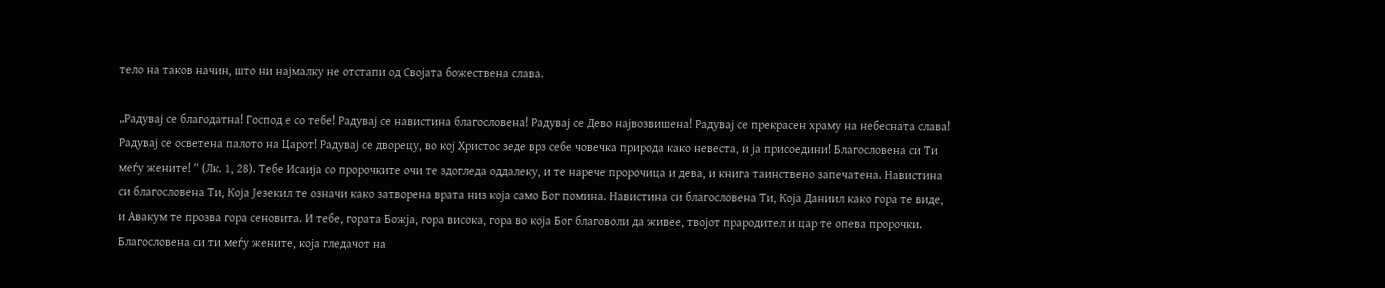тело на таков начин, што ни најмалку не отстапи од Својата божествена слава.

„Радувај се благодатна! Господ е со тебе! Радувај се навистина благословена! Радувај се Дево највозвишена! Радувај се прекрасен храму на небесната слава! Радувај се осветена палото на Царот! Радувај се дворецу, во кој Христос зеде врз себе човечка природа како невеста, и ја присоедини! Благословена си Ти меѓу жените! “ (Лк. 1, 28). Тебе Исаија со пророчките очи те здогледа оддалеку, и те нарече пророчица и дева, и книга таинствено запечатена. Навистина си благословена Ти, Која Језекил те означи како затворена врата низ која само Бог помина. Навистина си благословена Ти, Која Даниил како гора те виде, и Авакум те прозва гора сеновита. И тебе, гората Божја, гора висока, гора во која Бог благоволи да живее, твојот прародител и цар те опева пророчки. Благословена си ти меѓу жените, која гледачот на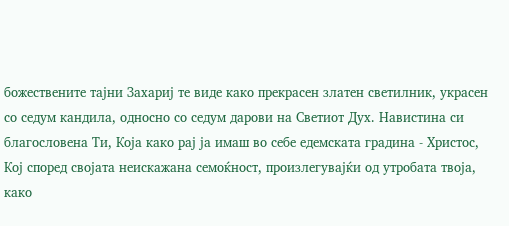божествените тајни Захариј те виде како прекрасен златен светилник, украсен со седум кандила, односно со седум дарови на Светиот Дух. Навистина си благословена Ти, Која како рај ја имаш во себе едемската градина - Христос, Кој според својата неискажана семоќност, произлегувајќи од утробата твоја, како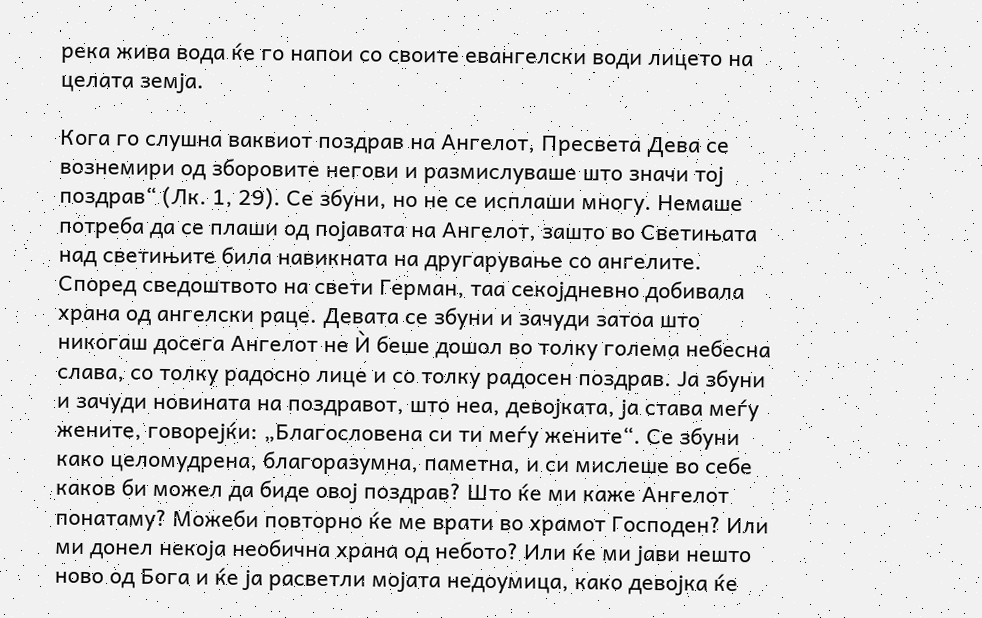река жива вода ќе го напои со своите евангелски води лицето на целата земја.

Кога го слушна ваквиот поздрав на Ангелот, Пресвета Дева се вознемири од зборовите негови и размислуваше што значи тој поздрав“ (Лк. 1, 29). Се збуни, но не се исплаши многу. Немаше потреба да се плаши од појавата на Ангелот, зашто во Светињата над светињите била навикната на другарување со ангелите. Според сведоштвото на свети Герман, таа секојдневно добивала храна од ангелски раце. Девата се збуни и зачуди затоа што никогаш досега Ангелот не Ѝ беше дошол во толку голема небесна слава, со толку радосно лице и со толку радосен поздрав. Ја збуни и зачуди новината на поздравот, што неа, девојката, ја става меѓу жените, говорејќи: „Благословена си ти меѓу жените“. Се збуни како целомудрена, благоразумна, паметна, и си мислеше во себе каков би можел да биде овој поздрав? Што ќе ми каже Ангелот понатаму? Можеби повторно ќе ме врати во храмот Господен? Или ми донел некоја необична храна од небото? Или ќе ми јави нешто ново од Бога и ќе ја расветли мојата недоумица, како девојка ќе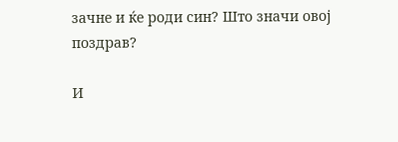зачне и ќе роди син? Што значи овој поздрав?

И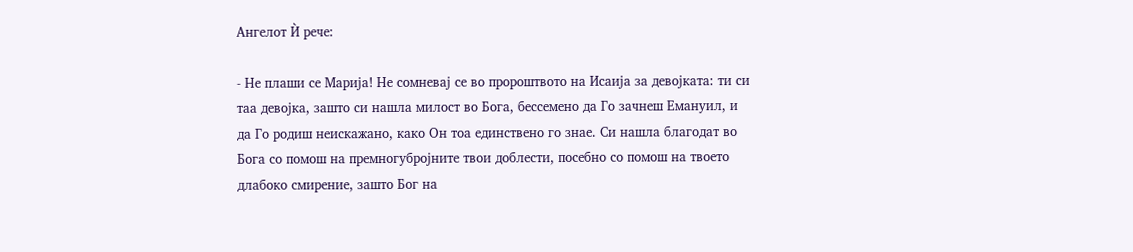Ангелот Ѝ рече:

- Не плаши се Марија! Не сомневај се во пророштвото на Исаија за девојката: ти си таа девојка, зашто си нашла милост во Бога, бессемено да Го зачнеш Емануил, и да Го родиш неискажано, како Он тоа единствено го знае. Си нашла благодат во Бога со помош на премногубројните твои доблести, посебно со помош на твоето длабоко смирение, зашто Бог на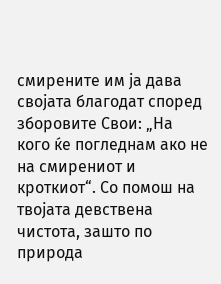смирените им ја дава својата благодат според зборовите Свои: „На кого ќе погледнам ако не на смирениот и кроткиот“. Со помош на твојата девствена чистота, зашто по природа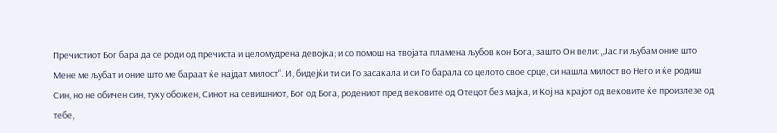Пречистиот Бог бара да се роди од пречиста и целомудрена девојка; и со помош на твојата пламена љубов кон Бога, зашто Он вели: „Јас ги љубам оние што Мене ме љубат и оние што ме бараат ќе најдат милост“. И, бидејќи ти си Го засакала и си Го барала со целото свое срце, си нашла милост во Него и ќе родиш Син, но не обичен син, туку обожен, Синот на севишниот, Бог од Бога, родениот пред вековите од Отецот без мајка, и Кој на крајот од вековите ќе произлезе од тебе,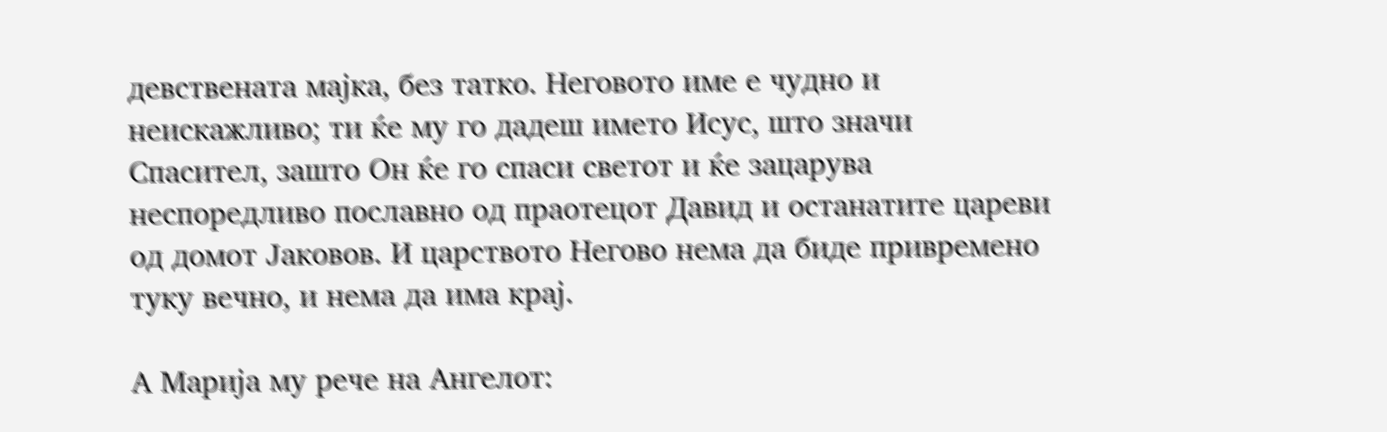девствената мајка, без татко. Неговото име е чудно и неискажливо; ти ќе му го дадеш името Исус, што значи Спасител, зашто Он ќе го спаси светот и ќе зацарува неспоредливо пославно од праотецот Давид и останатите цареви од домот Јаковов. И царството Негово нема да биде привремено туку вечно, и нема да има крај.

А Марија му рече на Ангелот: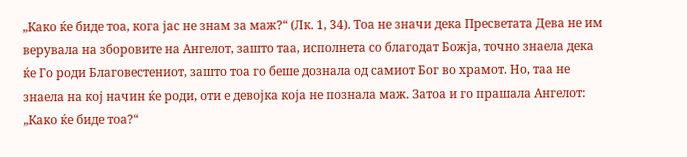„Како ќе биде тоа, кога јас не знам за маж?“ (Лк. 1, 34). Тоа не значи дека Пресветата Дева не им верувала на зборовите на Ангелот, зашто таа, исполнета со благодат Божја, точно знаела дека ќе Го роди Благовестениот, зашто тоа го беше дознала од самиот Бог во храмот. Но, таа не знаела на кој начин ќе роди, оти е девојка која не познала маж. Затоа и го прашала Ангелот: „Како ќе биде тоа?“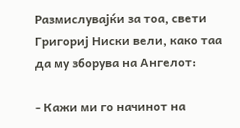Размислувајќи за тоа, свети Григориј Ниски вели, како таа да му зборува на Ангелот:

- Кажи ми го начинот на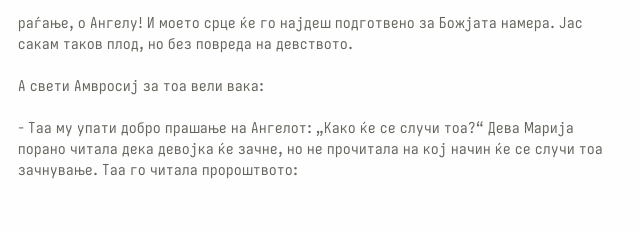раѓање, о Ангелу! И моето срце ќе го најдеш подготвено за Божјата намера. Јас сакам таков плод, но без повреда на девството.

А свети Амвросиј за тоа вели вака:

- Таа му упати добро прашање на Ангелот: „Како ќе се случи тоа?“ Дева Марија порано читала дека девојка ќе зачне, но не прочитала на кој начин ќе се случи тоа зачнување. Таа го читала пророштвото: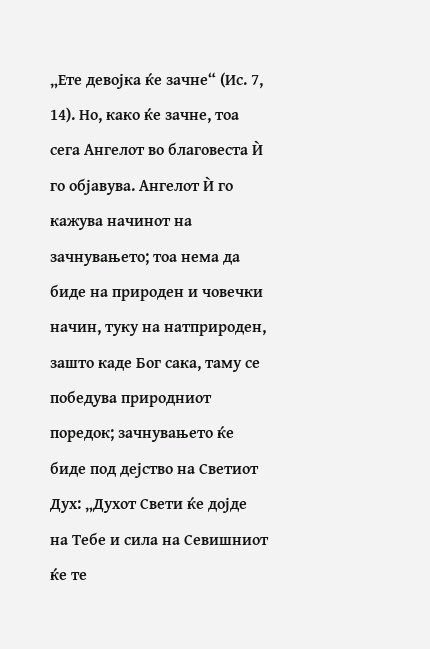„Ете девојка ќе зачне“ (Ис. 7, 14). Но, како ќе зачне, тоа сега Ангелот во благовеста Ѝ го објавува. Ангелот Ѝ го кажува начинот на зачнувањето; тоа нема да биде на природен и човечки начин, туку на натприроден, зашто каде Бог сака, таму се победува природниот поредок; зачнувањето ќе биде под дејство на Светиот Дух: „Духот Свети ќе дојде на Тебе и сила на Севишниот ќе те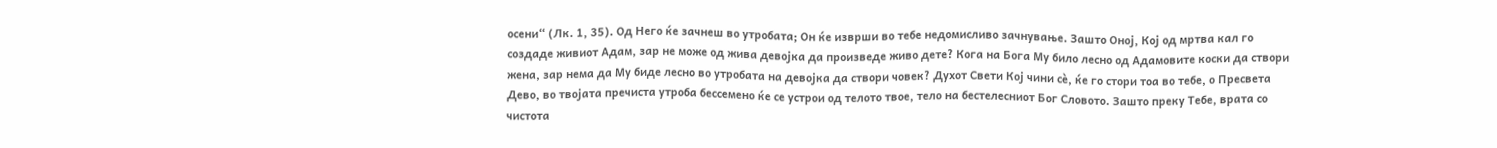осени“ (Лк. 1, 35). Од Него ќе зачнеш во утробата; Он ќе изврши во тебе недомисливо зачнување. Зашто Оној, Кој од мртва кал го создаде живиот Адам, зар не може од жива девојка да произведе живо дете? Кога на Бога Му било лесно од Адамовите коски да створи жена, зар нема да Му биде лесно во утробата на девојка да створи човек? Духот Свети Кој чини сѐ, ќе го стори тоа во тебе, о Пресвета Дево, во твојата пречиста утроба бессемено ќе се устрои од телото твое, тело на бестелесниот Бог Словото. Зашто преку Тебе, врата со чистота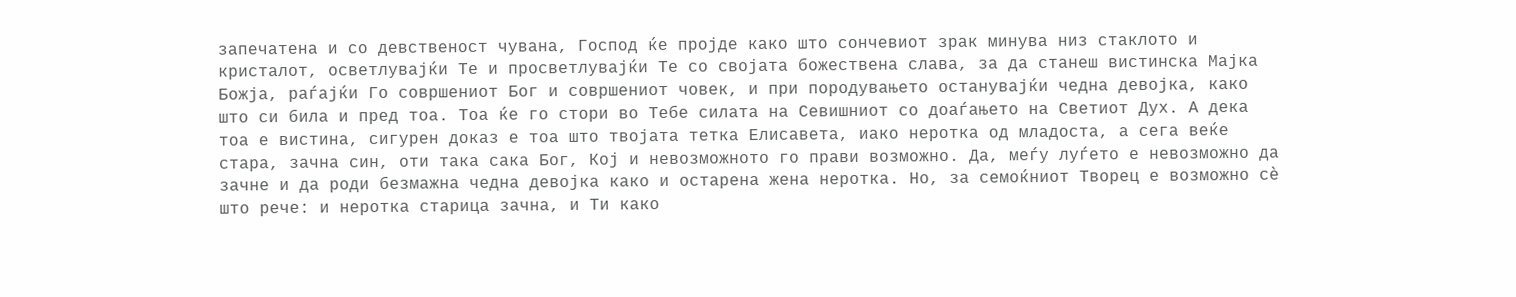запечатена и со девственост чувана, Господ ќе пројде како што сончевиот зрак минува низ стаклото и кристалот, осветлувајќи Те и просветлувајќи Те со својата божествена слава, за да станеш вистинска Мајка Божја, раѓајќи Го совршениот Бог и совршениот човек, и при породувањето останувајќи чедна девојка, како што си била и пред тоа. Тоа ќе го стори во Тебе силата на Севишниот со доаѓањето на Светиот Дух. А дека тоа е вистина, сигурен доказ е тоа што твојата тетка Елисавета, иако неротка од младоста, а сега веќе стара, зачна син, оти така сака Бог, Кој и невозможното го прави возможно. Да, меѓу луѓето е невозможно да зачне и да роди безмажна чедна девојка како и остарена жена неротка. Но, за семоќниот Творец е возможно сѐ што рече: и неротка старица зачна, и Ти како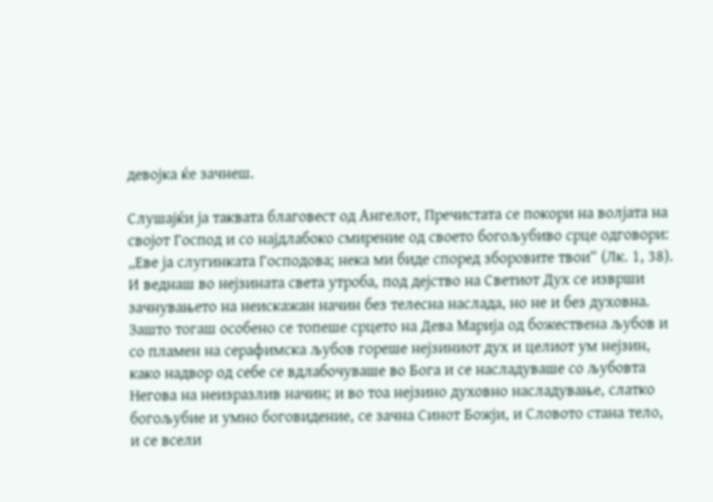девојка ќе зачнеш.

Слушајќи ја таквата благовест од Ангелот, Пречистата се покори на волјата на својот Господ и со најдлабоко смирение од своето богољубиво срце одговори: „Еве ја слугинката Господова; нека ми биде според зборовите твои“ (Лк. 1, 38). И веднаш во нејзината света утроба, под дејство на Светиот Дух се изврши зачнувањето на неискажан начин без телесна наслада, но не и без духовна. Зашто тогаш особено се топеше срцето на Дева Марија од божествена љубов и со пламен на серафимска љубов гореше нејзиниот дух и целиот ум нејзин, како надвор од себе се вдлабочуваше во Бога и се насладуваше со љубовта Негова на неизразлив начин; и во тоа нејзино духовно насладување, слатко богољубие и умно боговидение, се зачна Синот Божји, и Словото стана тело, и се всели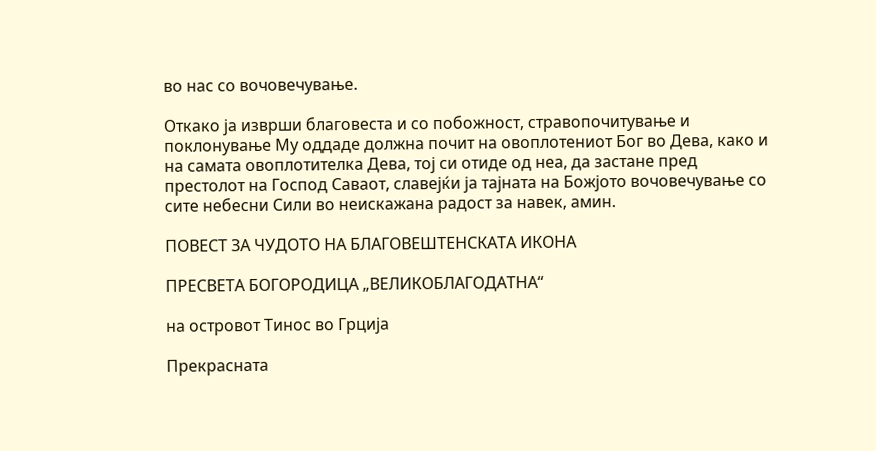во нас со вочовечување.

Откако ја изврши благовеста и со побожност, стравопочитување и поклонување Му оддаде должна почит на овоплотениот Бог во Дева, како и на самата овоплотителка Дева, тој си отиде од неа, да застане пред престолот на Господ Саваот, славејќи ја тајната на Божјото вочовечување со сите небесни Сили во неискажана радост за навек, амин.

ПОВЕСТ ЗА ЧУДОТО НА БЛАГОВЕШТЕНСКАТА ИКОНА

ПРЕСВЕТА БОГОРОДИЦА „ВЕЛИКОБЛАГОДАТНА“

на островот Тинос во Грција

Прекрасната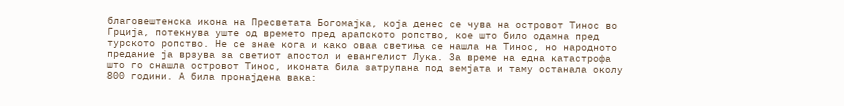благовештенска икона на Пресветата Богомајка, која денес се чува на островот Тинос во Грција, потекнува уште од времето пред арапското ропство, кое што било одамна пред турското ропство. Не се знае кога и како оваа светиња се нашла на Тинос, но народното предание ја врзува за светиот апостол и евангелист Лука. За време на една катастрофа што го снашла островот Тинос, иконата била затрупана под земјата и таму останала околу 800 години. А била пронајдена вака: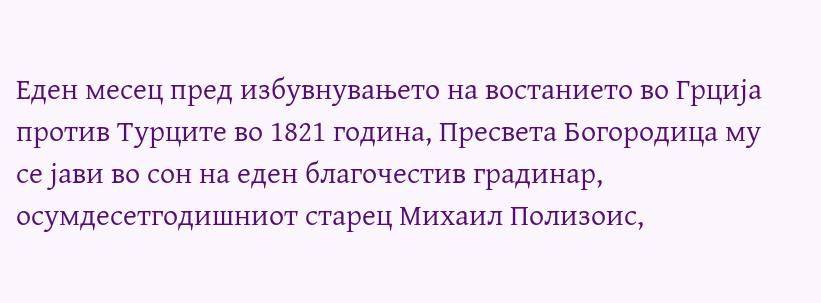Еден месец пред избувнувањето на востанието во Грција против Турците во 1821 година, Пресвета Богородица му се јави во сон на еден благочестив градинар, осумдесетгодишниот старец Михаил Полизоис,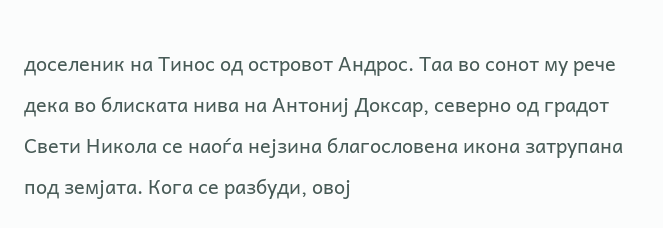доселеник на Тинос од островот Андрос. Таа во сонот му рече дека во блиската нива на Антониј Доксар, северно од градот Свети Никола се наоѓа нејзина благословена икона затрупана под земјата. Кога се разбуди, овој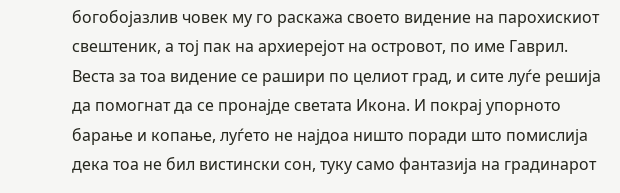богобојазлив човек му го раскажа своето видение на парохискиот свештеник, а тој пак на архиерејот на островот, по име Гаврил. Веста за тоа видение се рашири по целиот град, и сите луѓе решија да помогнат да се пронајде светата Икона. И покрај упорното барање и копање, луѓето не најдоа ништо поради што помислија дека тоа не бил вистински сон, туку само фантазија на градинарот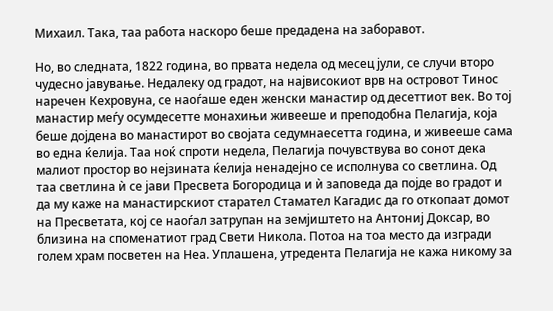Михаил. Така, таа работа наскоро беше предадена на заборавот.

Но, во следната, 1822 година, во првата недела од месец јули, се случи второ чудесно јавување. Недалеку од градот, на највисокиот врв на островот Тинос наречен Кехровуна, се наоѓаше еден женски манастир од десеттиот век. Во тој манастир меѓу осумдесетте монахињи живееше и преподобна Пелагија, која беше дојдена во манастирот во својата седумнаесетта година, и живееше сама во една ќелија. Таа ноќ спроти недела, Пелагија почувствува во сонот дека малиот простор во нејзината ќелија ненадејно се исполнува со светлина. Од таа светлина ѝ се јави Пресвета Богородица и ѝ заповеда да појде во градот и да му каже на манастирскиот старател Стамател Кагадис да го откопаат домот на Пресветата, кој се наоѓал затрупан на земјиштето на Антониј Доксар, во близина на споменатиот град Свети Никола. Потоа на тоа место да изгради голем храм посветен на Неа. Уплашена, утредента Пелагија не кажа никому за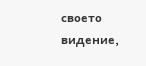своето видение,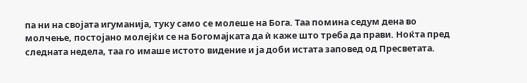па ни на својата игуманија, туку само се молеше на Бога. Таа помина седум дена во молчење, постојано молејќи се на Богомајката да ѝ каже што треба да прави. Ноќта пред следната недела, таа го имаше истото видение и ја доби истата заповед од Пресветата.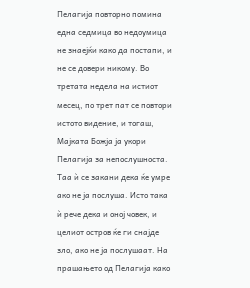Пелагија повторно помина една седмица во недоумица не знаејќи како да постапи, и не се довери никому. Во третата недела на истиот месец, по трет пат се повтори истото видение, и тогаш, Мајката Божја ја укори Пелагија за непослушноста. Таа ѝ се закани дека ќе умре ако не ја послуша. Исто така ѝ рече дека и оној човек, и целиот остров ќе ги снајде зло, ако не ја послушаат. На прашањето од Пелагија како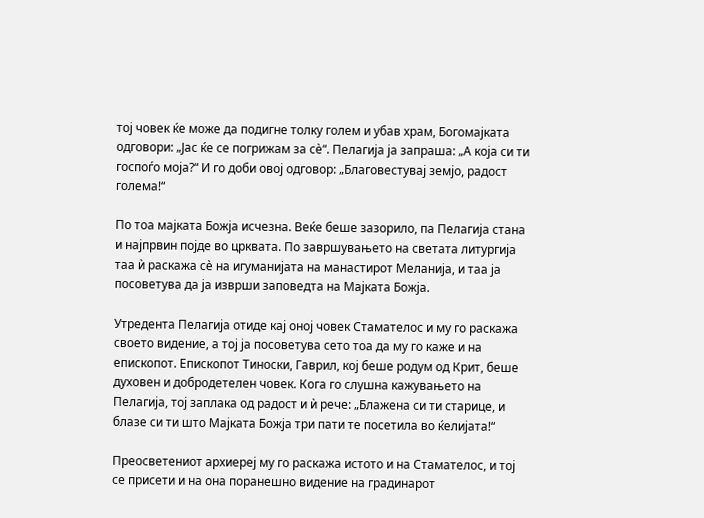тој човек ќе може да подигне толку голем и убав храм, Богомајката одговори: „Јас ќе се погрижам за сѐ“. Пелагија ја запраша: „А која си ти госпоѓо моја?“ И го доби овој одговор: „Благовестувај земјо, радост голема!“

По тоа мајката Божја исчезна. Веќе беше зазорило, па Пелагија стана и најпрвин појде во црквата. По завршувањето на светата литургија таа ѝ раскажа сѐ на игуманијата на манастирот Меланија, и таа ја посоветува да ја изврши заповедта на Мајката Божја.

Утредента Пелагија отиде кај оној човек Стамателос и му го раскажа своето видение, а тој ја посоветува сето тоа да му го каже и на епископот. Епископот Тиноски, Гаврил, кој беше родум од Крит, беше духовен и добродетелен човек. Кога го слушна кажувањето на Пелагија, тој заплака од радост и ѝ рече: „Блажена си ти старице, и блазе си ти што Мајката Божја три пати те посетила во ќелијата!“

Преосветениот архиереј му го раскажа истото и на Стамателос, и тој се присети и на она поранешно видение на градинарот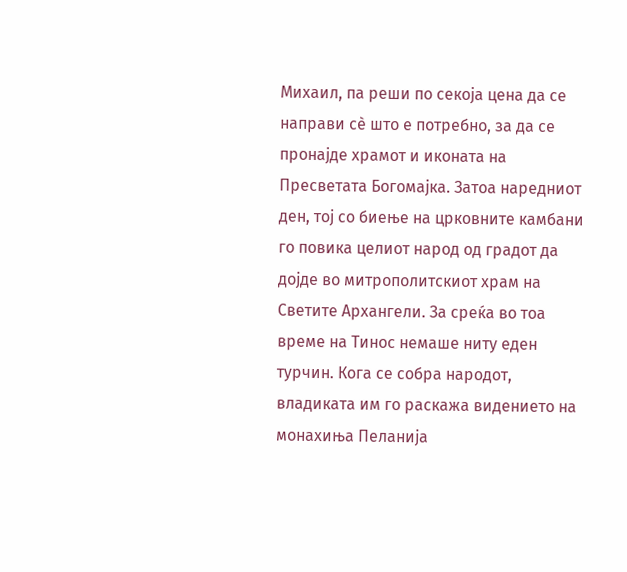Михаил, па реши по секоја цена да се направи сѐ што е потребно, за да се пронајде храмот и иконата на Пресветата Богомајка. Затоа наредниот ден, тој со биење на црковните камбани го повика целиот народ од градот да дојде во митрополитскиот храм на Светите Архангели. За среќа во тоа време на Тинос немаше ниту еден турчин. Кога се собра народот, владиката им го раскажа видението на монахиња Пеланија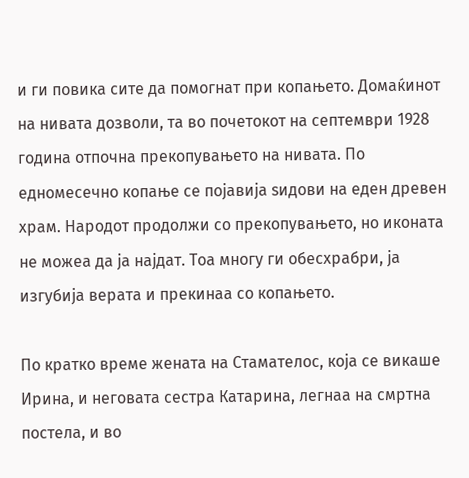и ги повика сите да помогнат при копањето. Домаќинот на нивата дозволи, та во почетокот на септември 1928 година отпочна прекопувањето на нивата. По едномесечно копање се појавија ѕидови на еден древен храм. Народот продолжи со прекопувањето, но иконата не можеа да ја најдат. Тоа многу ги обесхрабри, ја изгубија верата и прекинаа со копањето.

По кратко време жената на Стамателос, која се викаше Ирина, и неговата сестра Катарина, легнаа на смртна постела, и во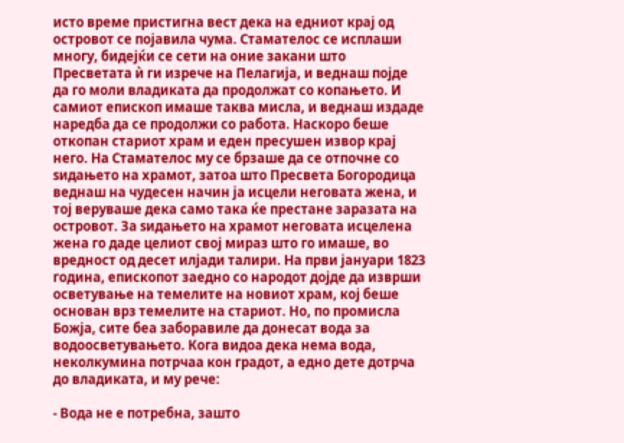исто време пристигна вест дека на едниот крај од островот се појавила чума. Стамателос се исплаши многу, бидејќи се сети на оние закани што Пресветата ѝ ги изрече на Пелагија, и веднаш појде да го моли владиката да продолжат со копањето. И самиот епископ имаше таква мисла, и веднаш издаде наредба да се продолжи со работа. Наскоро беше откопан стариот храм и еден пресушен извор крај него. На Стамателос му се брзаше да се отпочне со ѕидањето на храмот, затоа што Пресвета Богородица веднаш на чудесен начин ја исцели неговата жена, и тој веруваше дека само така ќе престане заразата на островот. За ѕидањето на храмот неговата исцелена жена го даде целиот свој мираз што го имаше, во вредност од десет илјади талири. На први јануари 1823 година, епископот заедно со народот дојде да изврши осветување на темелите на новиот храм, кој беше основан врз темелите на стариот. Но, по промисла Божја, сите беа заборавиле да донесат вода за водоосветувањето. Кога видоа дека нема вода, неколкумина потрчаа кон градот, а едно дете дотрча до владиката, и му рече:

- Вода не е потребна, зашто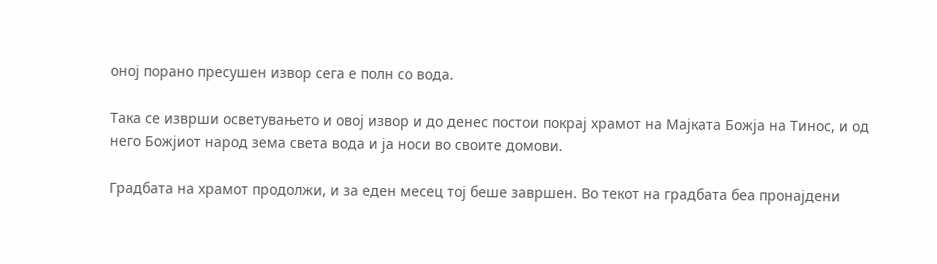оној порано пресушен извор сега е полн со вода.

Така се изврши осветувањето и овој извор и до денес постои покрај храмот на Мајката Божја на Тинос, и од него Божјиот народ зема света вода и ја носи во своите домови.

Градбата на храмот продолжи, и за еден месец тој беше завршен. Во текот на градбата беа пронајдени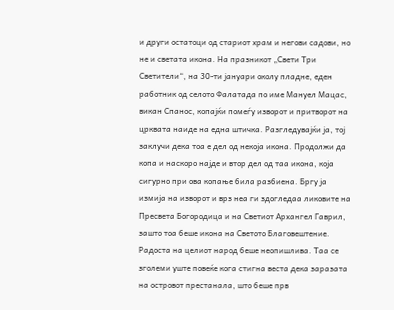и други остатоци од стариот храм и негови садови, но не и светата икона. На празникот „Свети Три Светители“, на 30-ти јануари околу пладне, еден работник од селото Фалатада по име Мануел Мацас, викан Спанос, копајќи помеѓу изворот и притворот на црквата наиде на една штичка. Разгледувајќи ја, тој заклучи дека тоа е дел од некоја икона. Продолжи да копа и наскоро најде и втор дел од таа икона, која сигурно при ова копање била разбиена. Бргу ја измија на изворот и врз неа ги здогледаа ликовите на Пресвета Богородица и на Светиот Архангел Гаврил, зашто тоа беше икона на Светото Благовештение. Радоста на целиот народ беше неопишлива. Таа се зголеми уште повеќе кога стигна веста дека заразата на островот престанала, што беше прв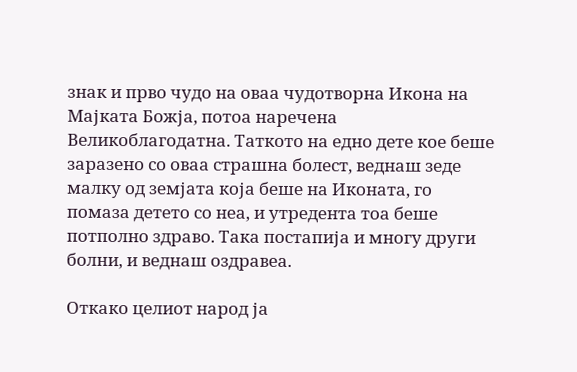знак и прво чудо на оваа чудотворна Икона на Мајката Божја, потоа наречена Великоблагодатна. Таткото на едно дете кое беше заразено со оваа страшна болест, веднаш зеде малку од земјата која беше на Иконата, го помаза детето со неа, и утредента тоа беше потполно здраво. Така постапија и многу други болни, и веднаш оздравеа.

Откако целиот народ ја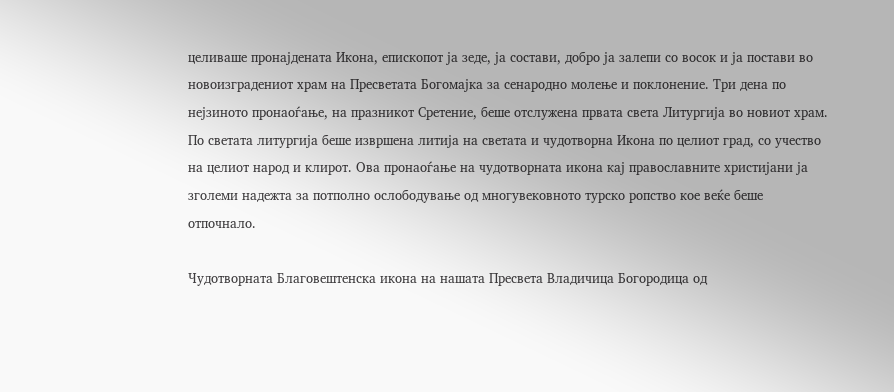целиваше пронајдената Икона, епископот ја зеде, ја состави, добро ја залепи со восок и ја постави во новоизградениот храм на Пресветата Богомајка за сенародно молење и поклонение. Три дена по нејзиното пронаоѓање, на празникот Сретение, беше отслужена првата света Литургија во новиот храм. По светата литургија беше извршена литија на светата и чудотворна Икона по целиот град, со учество на целиот народ и клирот. Ова пронаоѓање на чудотворната икона кај православните христијани ја зголеми надежта за потполно ослободување од многувековното турско ропство кое веќе беше отпочнало.

Чудотворната Благовештенска икона на нашата Пресвета Владичица Богородица од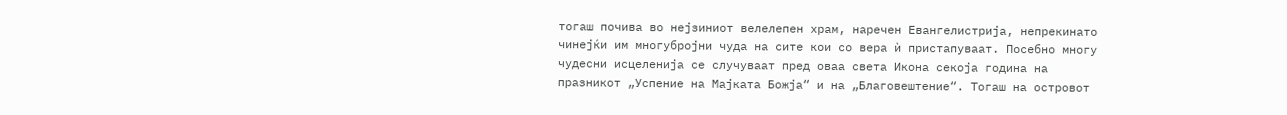тогаш почива во нејзиниот велелепен храм, наречен Евангелистрија, непрекинато чинејќи им многубројни чуда на сите кои со вера ѝ пристапуваат. Посебно многу чудесни исцеленија се случуваат пред оваа света Икона секоја година на празникот „Успение на Мајката Божја“ и на „Благовештение“. Тогаш на островот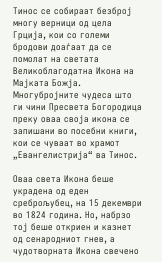Тинос се собираат безброј многу верници од цела Грција, кои со големи бродови доаѓаат да се помолат на светата Великоблагодатна Икона на Мајката Божја. Многубројните чудеса што ги чини Пресвета Богородица преку оваа своја икона се запишани во посебни книги, кои се чуваат во храмот „Евангелистрија“ ва Тинос.

Оваа света Икона беше украдена од еден среброљубец, на 15 декември во 1824 година. Но, набрзо тој беше откриен и казнет од сенародниот гнев, а чудотворната Икона свечено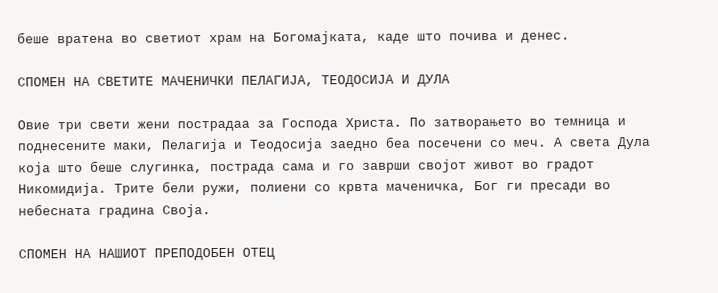беше вратена во светиот храм на Богомајката, каде што почива и денес.

СПОМЕН НА СВЕТИТЕ МАЧЕНИЧКИ ПЕЛАГИЈА, ТЕОДОСИЈА И ДУЛА

Овие три свети жени пострадаа за Господа Христа. По затворањето во темница и поднесените маки, Пелагија и Теодосија заедно беа посечени со меч. А света Дула која што беше слугинка, пострада сама и го заврши својот живот во градот Никомидија. Трите бели ружи, полиени со крвта маченичка, Бог ги пресади во небесната градина Своја.

СПОМЕН НА НАШИОТ ПРЕПОДОБЕН ОТЕЦ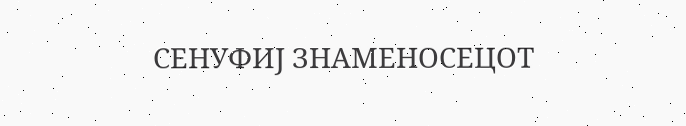СЕНУФИЈ ЗНАМЕНОСЕЦОТ